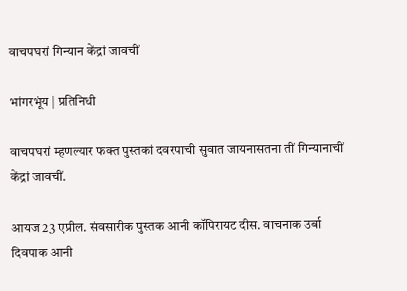वाचपघरां गिन्यान केंद्रां जावचीं

भांगरभूंय | प्रतिनिधी

वाचपघरां म्हणल्यार फक्त पुस्तकां दवरपाची सुवात जायनासतना तीं गिन्यानाचीं केंद्रां जावचीं.

आयज 23 एप्रील. संवसारीक पुस्तक आनी कॉपिरायट दीस. वाचनाक उर्बा दिवपाक आनी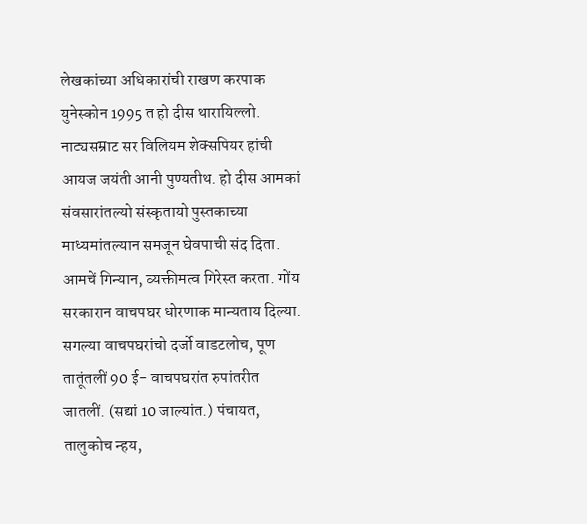लेखकांच्या अधिकारांची राखण करपाक युनेस्कोन 1995 त हो दीस थारायिल्लो. नाट्यसम्राट सर विलियम शेक्सपियर हांची आयज जयंती आनी पुण्यतीथ. हो दीस आमकां संवसारांतल्यो संस्कृतायो पुस्तकाच्या माध्यमांतल्यान समजून घेवपाची संद दिता. आमचें गिन्यान, व्यक्तीमत्व गिरेस्त करता. गोंय सरकारान वाचपघर धोरणाक मान्यताय दिल्या. सगल्या वाचपघरांचो दर्जो वाडटलोच, पूण तातूंतलीं 90 ई- वाचपघरांत रुपांतरीत जातलीं. (सद्यां 10 जाल्यांत.) पंचायत, तालुकोच न्हय,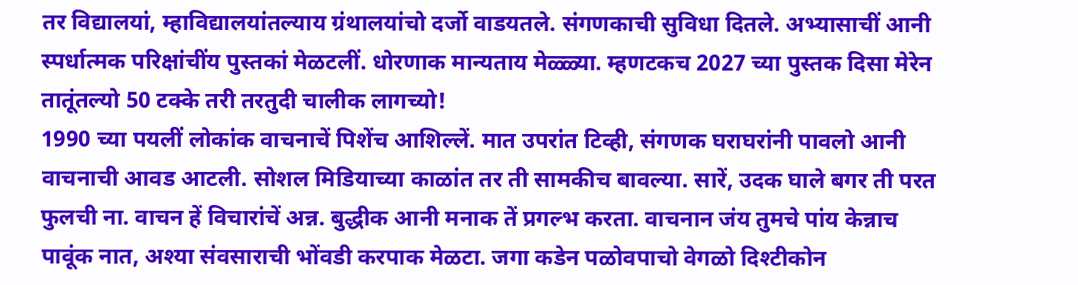तर विद्यालयां, म्हाविद्यालयांतल्याय ग्रंथालयांचो दर्जो वाडयतले. संगणकाची सुविधा दितले. अभ्यासाचीं आनी स्पर्धात्मक परिक्षांचींय पुस्तकां मेळटलीं. धोरणाक मान्यताय मेळ्ळ्या. म्हणटकच 2027 च्या पुस्तक दिसा मेरेन तातूंतल्यो 50 टक्के तरी तरतुदी चालीक लागच्यो!
1990 च्या पयलीं लोकांक वाचनाचें पिशेंच आशिल्लें. मात उपरांत टिव्ही, संगणक घराघरांनी पावलो आनी वाचनाची आवड आटली. सोशल मिडियाच्या काळांत तर ती सामकीच बावल्या. सारें, उदक घाले बगर ती परत फुलची ना. वाचन हें विचारांचें अन्न. बुद्धीक आनी मनाक तें प्रगल्भ करता. वाचनान जंय तुमचे पांय केन्नाच पावूंक नात, अश्या संवसाराची भोंवडी करपाक मेळटा. जगा कडेन पळोवपाचो वेगळो दिश्टीकोन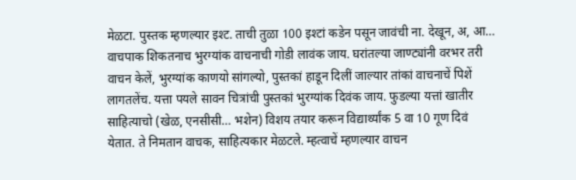मेळटा. पुस्तक म्हणल्यार इश्ट. ताची तुळा 100 इश्टां कडेन पसून जावंची ना. देखून, अ, आ… वाचपाक शिकतनाच भुरग्यांक वाचनाची गोडी लावंक जाय. घरांतल्या जाण्ट्यांनी वरभर तरी वाचन केलें, भुरग्यांक काणयो सांगल्यो, पुस्तकां हाडून दिलीं जाल्यार तांकां वाचनाचें पिशें लागतलेंच. यत्ता पयले सावन चित्रांची पुस्तकां भुरग्यांक दिवंक जाय. फुडल्या यत्तां खातीर साहित्याचो (खेळ, एनसीसी… भशेन) विशय तयार करून विद्यार्थ्यांक 5 वा 10 गूण दिवं येतात. ते निमतान वाचक, साहित्यकार मेळटले. म्हत्वाचें म्हणल्यार वाचन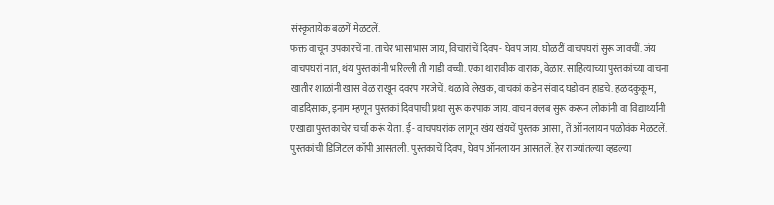संस्कृतायेक बळगें मेळटलें.
फक्त वाचून उपकारचें ना. ताचेर भासाभास जाय, विचारांचें दिवप- घेवप जाय. घोळटीं वाचपघरां सुरू जावचीं. जंय वाचपघरां नात, थंय पुस्तकांनी भरिल्ली ती गाडी वच्ची. एका थारावीक वाराक, वेळार. साहित्याच्या पुस्तकांच्या वाचना खातीर शाळांनी खास वेळ राखून दवरप गरजेचें. थळावे लेखक, वाचकां कडेन संवाद घडोवन हाडचे. हळदकुकूम, वाडदिसाक, इनाम म्हणून पुस्तकां दिवपाची प्रथा सुरू करपाक जाय. वाचन क्लब सुरू करून लोकांनी वा विद्यार्थ्यांनी एखाद्या पुस्तकाचेर चर्चा करूं येता. ई- वाचपघरांक लागून खंय खंयचें पुस्तक आसा, तें ऑनलायन पळोवंक मेळटलें. पुस्तकांची डिजिटल कॉपी आसतली. पुस्तकाचें दिवप, घेवप ऑनलायन आसतलें. हेर राज्यांतल्या व्हडल्या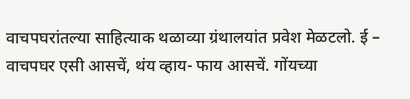वाचपघरांतल्या साहित्याक थळाव्या ग्रंथालयांत प्रवेश मेळटलो. ई – वाचपघर एसी आसचें, थंय व्हाय- फाय आसचें. गोंयच्या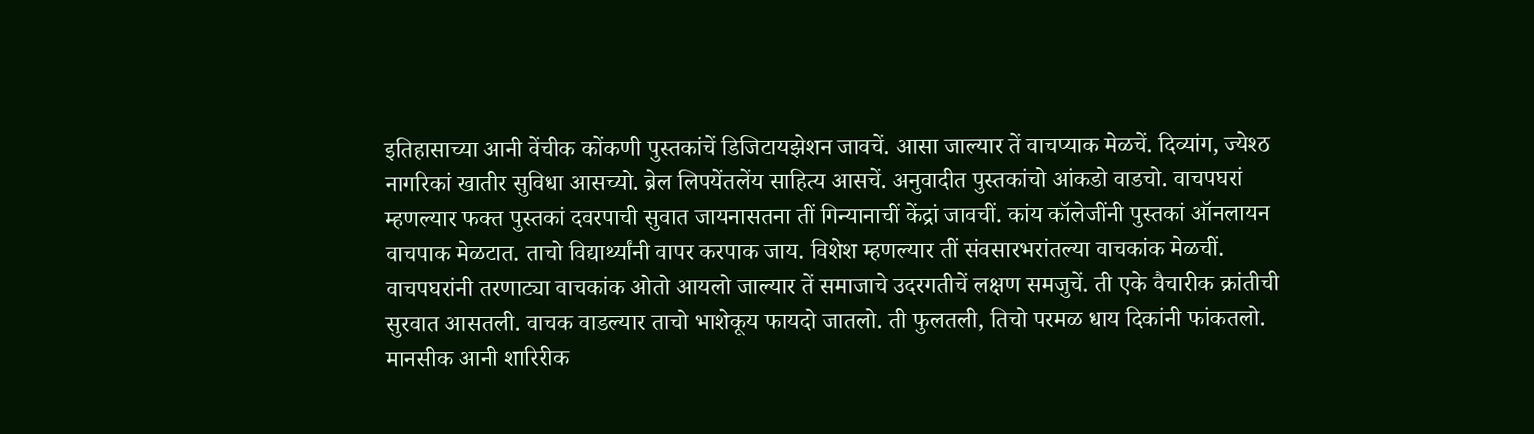इतिहासाच्या आनी वेंचीक कोंकणी पुस्तकांचें डिजिटायझेशन जावचें. आसा जाल्यार तें वाचप्याक मेळचें. दिव्यांग, ज्येश्ठ नागरिकां खातीर सुविधा आसच्यो. ब्रेल लिपयेंतलेंय साहित्य आसचें. अनुवादीत पुस्तकांचो आंकडो वाडचो. वाचपघरां म्हणल्यार फक्त पुस्तकां दवरपाची सुवात जायनासतना तीं गिन्यानाचीं केंद्रां जावचीं. कांय कॉलेजींनी पुस्तकां ऑनलायन वाचपाक मेळटात. ताचो विद्यार्थ्यांनी वापर करपाक जाय. विशेश म्हणल्यार तीं संवसारभरांतल्या वाचकांक मेळचीं.
वाचपघरांनी तरणाट्या वाचकांक ओतो आयलो जाल्यार तें समाजाचे उदरगतीचें लक्षण समजुचें. ती एके वैचारीक क्रांतीची सुरवात आसतली. वाचक वाडल्यार ताचो भाशेकूय फायदो जातलो. ती फुलतली, तिचो परमळ धाय दिकांनी फांकतलो. मानसीक आनी शारिरीक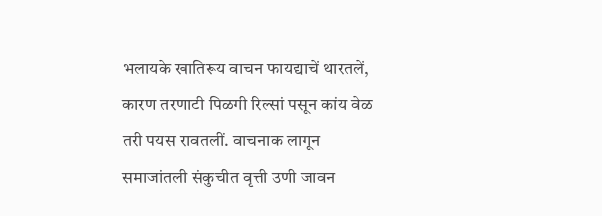भलायके खातिरूय वाचन फायद्याचें थारतलें, कारण तरणाटी पिळगी रिल्सां पसून कांय वेळ तरी पयस रावतलीं. वाचनाक लागून समाजांतली संकुचीत वृत्ती उणी जावन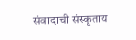संवादाची संस्कृताय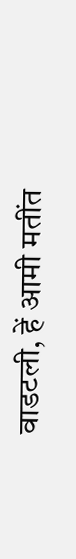वाडटली, हें आमी मतींत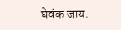घेवंक जाय.